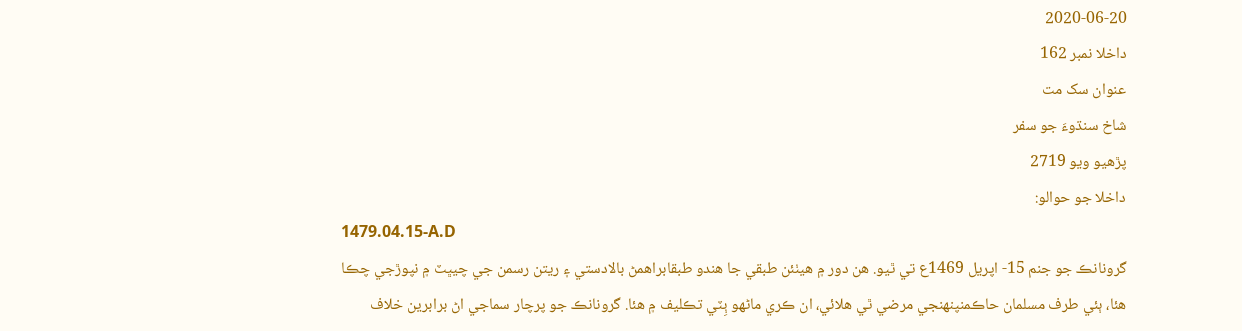2020-06-20
داخلا نمبر 162
عنوان سک مت
شاخ سنڌوءَ جو سفر
پڙهيو ويو 2719
داخلا جو حوالو:
1479.04.15-A.D
گرونانڪ جو جنم 15- اپريل 1469ع تي ٿيو. هن دور ۾ هيٺئن طبقي جا هندو طبقابراهمڻ بالادستي ۽ ريتن رسمن جي چيڀٽ ۾ نپوڙجي چڪا هئا، ٻئي طرف مسلمان حاڪمنپنهنجي مرضي ٿي هلائي، ان ڪري ماڻهو ٻِٽي تڪليف ۾ هئا. گرونانڪ جو پرچار سماجي اڻ برابرين خلاف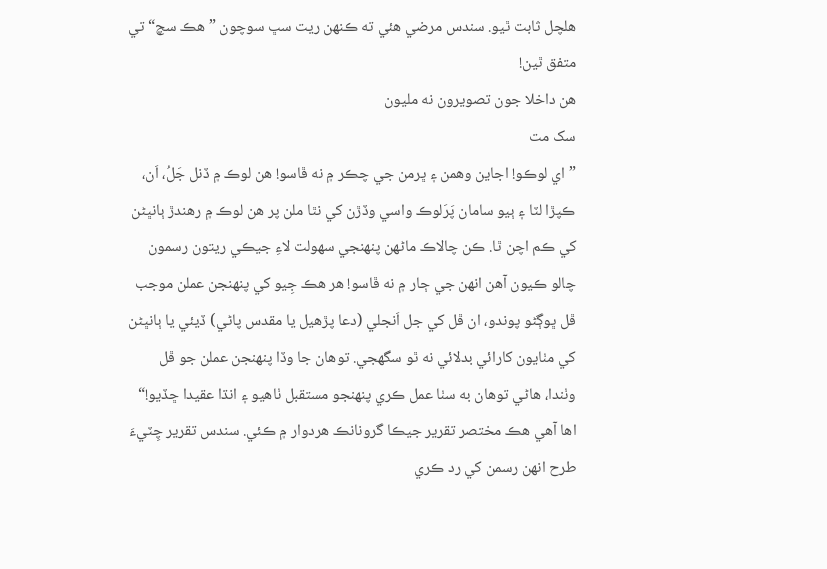هلچل ثابت ٿيو. سندس مرضي هئي ته ڪنهن ريت سڀ سوچون ”هڪ سچ“ تي متفق ٿين!
هن داخلا جون تصويرون نه مليون
سک مت
”اي لوڪو! اجاين وهمن ۽ ڀرمن جي چڪر ۾ نه ڦاسو! هن لوڪ ۾ ڏنل جَلُ، اَن، ڪپڙا لٽا ۽ ٻيو سامان پَرَلوڪ واسي وڏڙن کي نٿا ملن پر هن لوڪ ۾ رهندڙ ٻانڀڻن کي ڪم اچن ٿا. ڪن چالاڪ ماڻهن پنهنجي سهولت لاءِ جيڪي ريتون رسمون چالو ڪيون آهن انهن جي ڄار ۾ نه ڦاسو! هر هڪ جِيو کي پنهنجن عملن موجب ڦل ڀوڳڻو پوندو، ان ڦل کي جل اَنجلي (دعا پڙهيل يا مقدس پاڻي) ڏيئي يا ٻانڀڻن کي مٺايون کارائي بدلائي نه ٿو سگهجي. توهان جا وڏا پنهنجن عملن جو ڦل وٺندا، هاڻي توهان به سٺا عمل ڪري پنهنجو مستقبل ٺاهيو ۽ انڌا عقيدا ڇڏيو!“ اها آهي هڪ مختصر تقرير جيڪا گرونانڪ هردوار ۾ ڪئي. سندس تقرير چِٽيءَ طرح انهن رسمن کي رد ڪري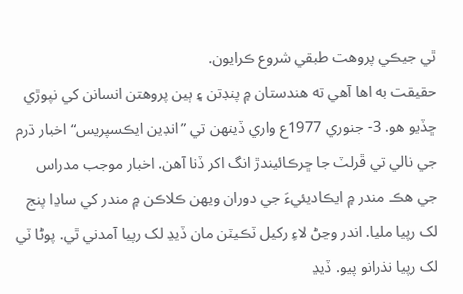ٿي جيڪي پروهت طبقي شروع ڪرايون.
حقيقت به اها آهي ته هندستان ۾ پنڊتن ۽ ٻين پروهتن انسانن کي نپوڙي ڇڏيو هو. 3- جنوري 1977ع واري ڏينهن تي ”انڊين ايڪسپريس“ اخبار ڌرم جي نالي تي ڦرلٽ جا ڇرڪائيندڙ انگ اکر ڏنا آهن. اخبار موجب مدراس جي هڪ مندر ۾ ايڪاديئيءَ جي دوران ويهن ڪلاڪن ۾ مندر کي ساڍا پنج لک رپيا مليا. اندر وڃڻ لاءِ رکيل ٽڪيٽن مان ڏيڍ لک رپيا آمدني ٿي. پوڻا ٽي لک رپيا نذرانو پيو. ڏيڍ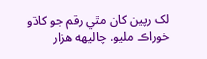لک رپين کان مٿي رقم جو کاڌو خوراڪ مليو. چاليهه هزار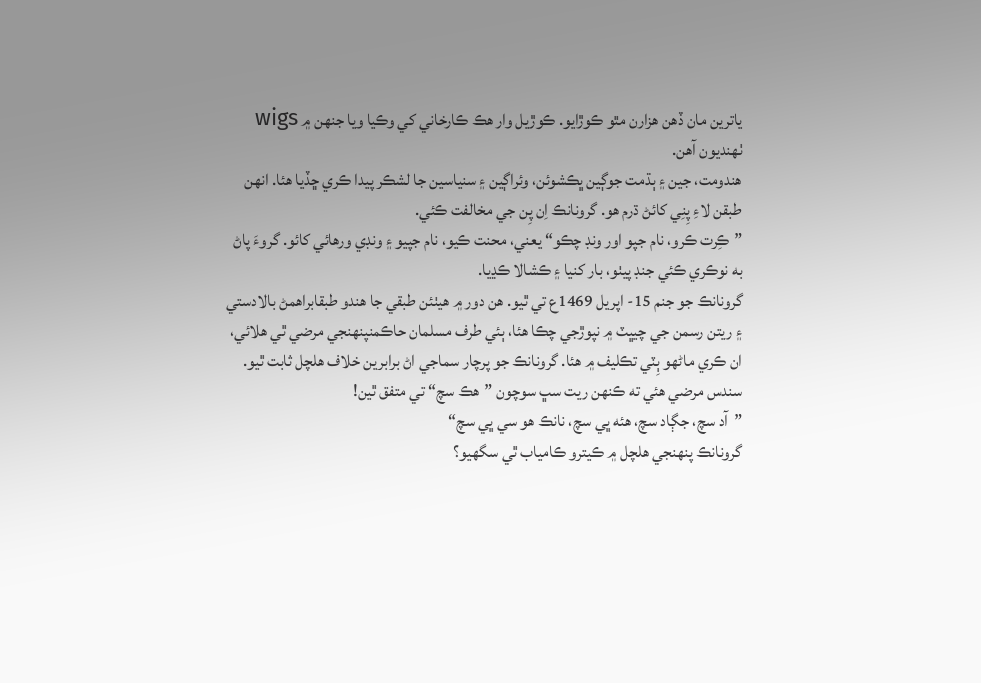ياترين مان ڏهن هزارن مٿو ڪوڙايو. ڪوڙيل وار هڪ ڪارخاني کي وڪيا ويا جنهن ۾ wigs ٺهنديون آهن.
هندومت، جين ۽ ٻڌمت جوڳين ڀڪشوئن، وئراڳين ۽ سنياسين جا لشڪر پيدا ڪري ڇڏيا هئا. انهن طبقن لاءِ پِنِي کائڻ ڌرم هو. گرونانڪ اِن پِن جي مخالفت ڪئي.
”ڪِرت ڪرو، نام جپو اور ونڊ چڪو“ يعني، محنت ڪيو، نام جپيو ۽ ونڊي ورهائي کائو. گروءَ پاڻ به نوڪري ڪئي جنڊ پيٺو، بار کنيا ۽ ڪشالا ڪڍيا.
گرونانڪ جو جنم 15- اپريل 1469ع تي ٿيو. هن دور ۾ هيٺئن طبقي جا هندو طبقابراهمڻ بالادستي ۽ ريتن رسمن جي چيڀٽ ۾ نپوڙجي چڪا هئا، ٻئي طرف مسلمان حاڪمنپنهنجي مرضي ٿي هلائي، ان ڪري ماڻهو ٻِٽي تڪليف ۾ هئا. گرونانڪ جو پرچار سماجي اڻ برابرين خلاف هلچل ثابت ٿيو. سندس مرضي هئي ته ڪنهن ريت سڀ سوچون ”هڪ سچ“ تي متفق ٿين!
”آد سچ، جڳاد سچ، هئه ڀي سچ، نانڪ هو سي ڀي سچ“
گرونانڪ پنهنجي هلچل ۾ ڪيترو ڪامياب ٿي سگهيو؟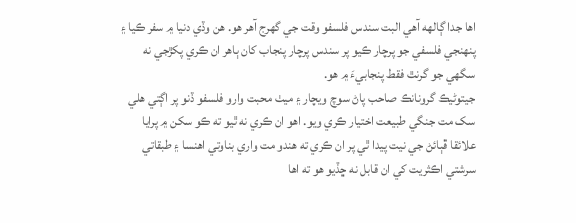اها جدا ڳالهه آهي البت سندس فلسفو وقت جي گهرج آهر هو. هن وڏي دنيا ۾ سفر ڪيا ۽ پنهنجي فلسفي جو پرچار ڪيو پر سندس پرچار پنجاب کان ٻاهر ان ڪري پکڙجي نه سگهي جو گرنٿ فقط پنجابيءَ ۾ هو.
جيتوڻيڪ گرونانڪ صاحب پاڻ سوچ ويچار ۽ ميٺ محبت وارو فلسفو ڏنو پر اڳتي هلي سک مت جنگي طبيعت اختيار ڪري ويو. اهو ان ڪري نه ٿيو ته ڪو سکن ۾ پرايا علائقا ڦٻائڻ جي نيت پيدا ٿي پر ان ڪري ته هندو مت واري بناوتي اهنسا ۽ طبقاتي سرشتي اڪثريت کي ان قابل نه ڇڏيو هو ته اها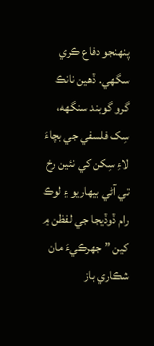پنهنجو دفاع ڪري سگهي. ڏهين نانڪ گرو گوبند سنگهه، سِک فلسفي جي بچاءَ لاءِ سِکن کي نئين رخ تي آڻي بيهاريو ۽ لوڪ رام ڏوڏيجا جي لفظن ۾ کين ”جهرڪيءَ مان شڪاري باز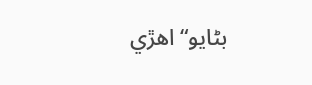بڻايو“ اهڙي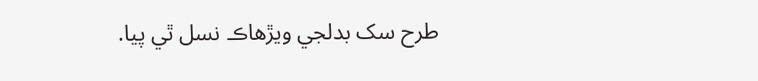طرح سک بدلجي ويڙهاڪ نسل ٿي پيا.